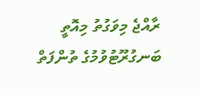ރާއްޖެ މިވަގުތު މިއޮތީ ބަނގުރޫޓުވުމުގެ ތުންފަތް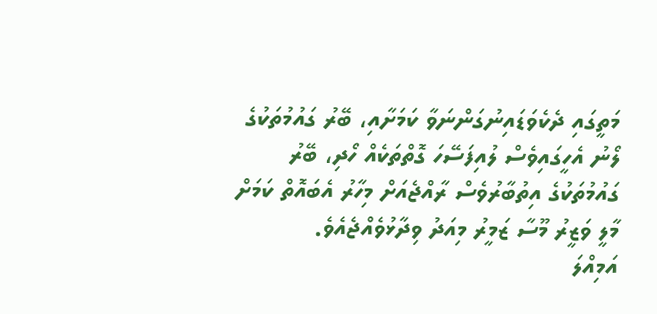މަތީގައި ދެކެވަޑައިނުގަންނަވާ ކަމަށާއި، ބޭރު ގައުމުތަކުގެ ލޯނު އެހީގައިވެސް ލުއިފަސޭހަ ގޮތްތަކެއް ހޯދި، ބޭރު ގައުމުތަކުގެ އިތުބާރުވެސް ރާއްޖެއަށް މިހާރު އެބައޮތް ކަމަށް މާލީ ވަޒީރު މޫސާ ޒަމީރު މިއަދު ވިދާޅުވެއްޖެއެވެ.
އަމިއްލަ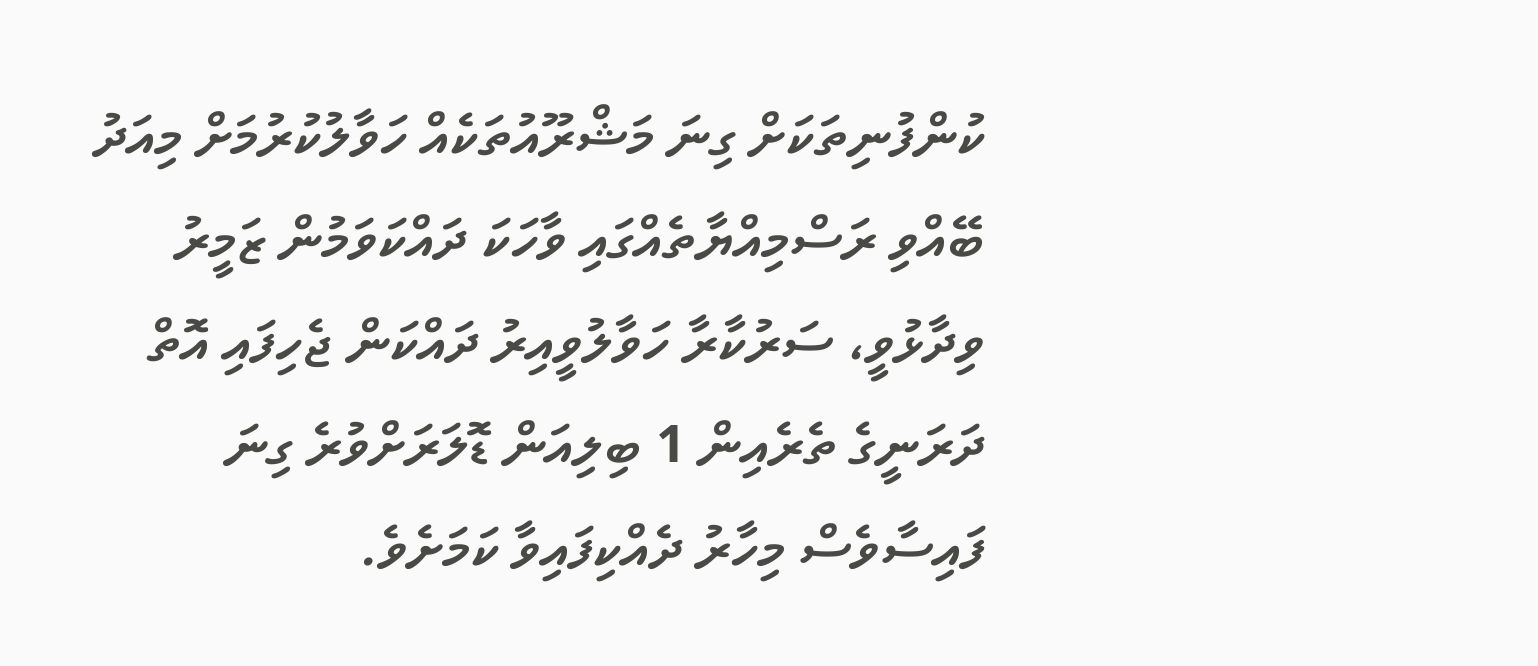ކުންފުނިތަކަށް ގިނަ މަޝްރޫއުތަކެއް ހަވާލުކުރުމަށް މިއަދު ބޭއްވި ރަސްމިއްޔާތެއްގައި ވާހަކަ ދައްކަވަމުން ޒަމީރު ވިދާޅުވީ، ސަރުކާރާ ހަވާލުވީއިރު ދައްކަން ޖެހިފައި އޮތް ދަރަނީގެ ތެރެއިން 1 ބިލިއަން ޑޮލަރަށްވުރެ ގިނަ ފައިސާވެސް މިހާރު ދެއްކިފައިވާ ކަމަށެވެ.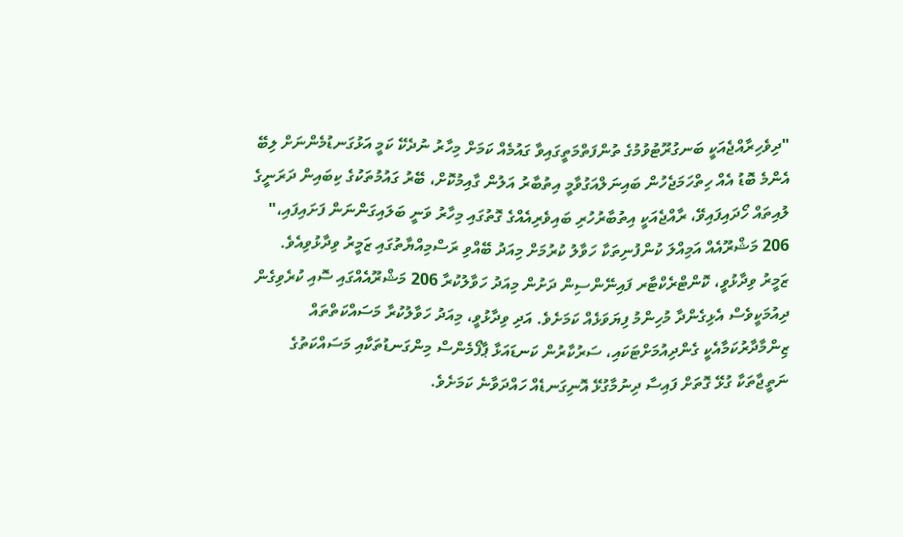"ދިވެހިރާއްޖެއަކީ ބަނގުރޫޓުވުމުގެ ތުންފަތްމަތީގައިވާ ގައުމެއް ކަމަށް މިހާރު ނުދެކޭ ކަމީ އަޅުގަނޑުމެންނަށް ލިބޭ އެންމެ ބޮޑު އެއް ހިތްހަމަޖެހުން ބައިނަލްއަގުވާމީ އިތުބާރު އަލުން ގާއިމުކޮށް، ބޭރު ގައުމުތަކުގެ ކިބައިން ދަރަނީގެ ލުއިތައް ހޯދައިފައިވޭ، ރާއްޖެއަކީ އިތުބާރުހުރި ބައިވެރިއެއްގެ ގޮތުގައި މިހާރު ވަނީ ބަލައިގަންނަން ފަށައިފައި،" 206 މަޝްރޫއެއް އަމިއްލަ ކުންފުނިތަކާ ހަވާލު ކުރުމަށް މިއަދު ބޭއްވި ރަސްމިއްޔާތުގައި ޒަމީރު ވިދާޅުވިއެވެ.
ޒަމީރު ވިދާޅުވީ، ކޮންޓްރެކްޓާރ ފައިނޭންސިން ދަށުން މިއަދު ހަވާލުކުރާ 206 މަޝްރޫއެއްގައި ސޮއި ކުރެވިގެން ދިއުމަކީވެސް އެޅިގެންދާ މުހިންމު ފިޔަވަޅެއް ކަމަށެވެ. އަދި ވިދާޅުވީ، މިއަދު ހަވާލުކުރާ މަސައްކަތްތައް ޒިންމާދާރުކަމާއެކީ ގެންދިއުމަށްޓަކައި، ސަރުކާރުން ކަނޑައަޅާ ޕާފޯމެންސް މިންގަނޑުތަކާއި މަސައްކަތުގެ ނަތީޖާތަކާ ގުޅޭ ގޮތަށް ފައިސާ ދިނުމާގުޅޭ އޮނިގަނޑެއް ހައްދަވާނެ ކަމަށެވެ.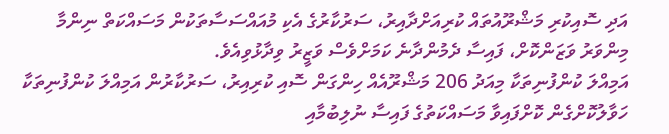އަދި ސޮއިކުރި މަޝްރޫއުތައް ކުރިއަށްދާއިރު، ސަރުކާރުގެ އެކި މުއައްސަސާތަކުން މަސައްކަތް ނިންމާ މިންވަރު ވަޒަންކޮށް، ފައިސާ ދެމުންދާނެ ކަމަށްވެސް ވަޒީރު ވިދާޅުވިއެވެ.
އަމިއްލަ ކުންފުނިތަކާ މިއަދު 206 މަޝްރޫއެއް ހިންގަން ސޮއި ކުރިއިރު، ސަރުކާރުން އަމިއްލަ ކުންފުނިތަކާ ހަވާލުކޮށްގެން ކޮށްފައިވާ މަސައްކަތުގެ ފައިސާ ނުލިބުމާއި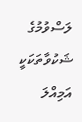ލަސްވުމުގެ ޝަކުވާތަކަކީ އަމިއްލަ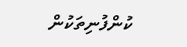ކުންފުނިތަކުން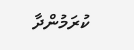ކުރަމުންދާ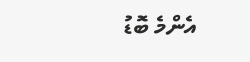އެންމެ ބޮޑު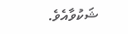ޝަކުވާއެވެ.